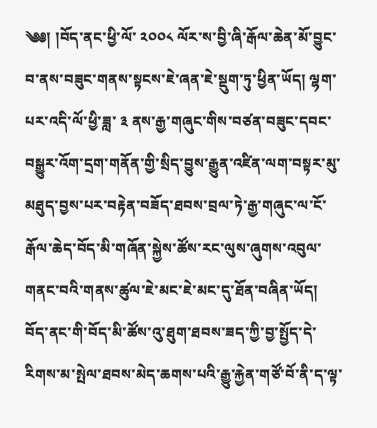༄༅། །བོད་ནང་ཕྱི་ལོ་ ༢༠༠༨ ལོར་ས་བྱི་ཞི་རྒོལ་ཆེན་མོ་བྱུང་བ་ནས་བཟུང་གནས་སྟངས་ཇེ་ཞན་ཇེ་སྡུག་ཏུ་ཕྱིན་ཡོད། ལྷག་པར་འདི་ལོ་ཕྱི་ཟླ་ ༣ ནས་རྒྱ་གཞུང་གིས་བཙན་བཟུང་དབང་བསྒྱུར་འོག་དྲག་གནོན་གྱི་སྲིད་བྱུས་རྒྱུན་འཛིན་ལག་བསྟར་མུ་མཐུད་བྱས་པར་བརྟེན་བཟོད་ཐབས་བྲལ་ཏེ་རྒྱ་གཞུང་ལ་ངོ་རྒོལ་ཆེད་བོད་མི་གཞོན་སྐྱེས་ཚོས་རང་ལུས་ཞུགས་འབུལ་གནང་བའི་གནས་ཚུལ་ཇེ་མང་ཇེ་མང་དུ་ཐོན་བཞིན་ཡོད།
བོད་ནང་གི་བོད་མི་ཚོས་འུ་ཐུག་ཐབས་ཟད་ཀྱི་བྱ་སྤྱོད་དེ་རིགས་མ་སྤེལ་ཐབས་མེད་ཆགས་པའི་རྒྱུ་རྐྱེན་གཙོ་བོ་ནི་ད་ལྟ་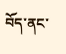བོད་ནང་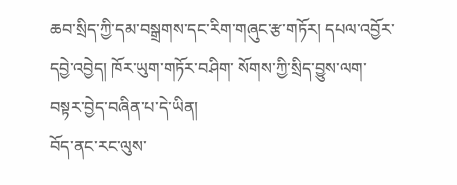ཆབ་སྲིད་ཀྱི་དམ་བསྒྲགས་དང་རིག་གཞུང་རྩ་གཏོར། དཔལ་འབྱོར་དབྱེ་འབྱེད། ཁོར་ཡུག་གཏོར་བཤིག་ སོགས་ཀྱི་སྲིད་བྱུས་ལག་བསྟར་བྱེད་བཞིན་པ་དེ་ཡིན།
བོད་ནང་རང་ལུས་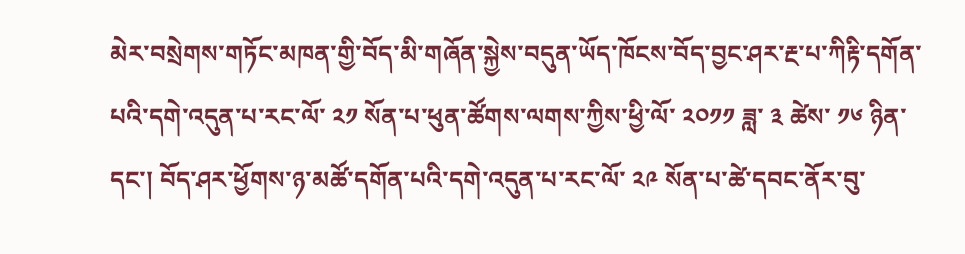མེར་བསྲེགས་གཏོང་མཁན་གྱི་བོད་མི་གཞོན་སྐྱེས་བདུན་ཡོད་ཁོངས་བོད་བྱང་ཤར་རྔ་པ་ཀིརྟི་དགོན་པའི་དགེ་འདུན་པ་རང་ལོ་ ༢༡ སོན་པ་ཕུན་ཚོགས་ལགས་ཀྱིས་ཕྱི་ལོ་ ༢༠༡༡ ཟླ་ ༣ ཚེས་ ༡༦ ཉིན་དང་། བོད་ཤར་ཕྱོགས་ཉ་མཚོ་དགོན་པའི་དགེ་འདུན་པ་རང་ལོ་ ༢༩ སོན་པ་ཚེ་དབང་ནོར་བུ་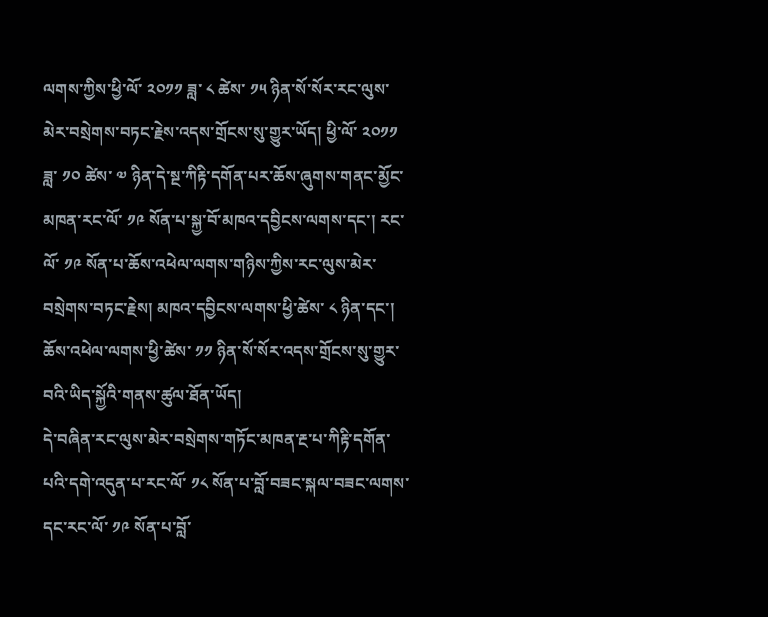ལགས་ཀྱིས་ཕྱི་ལོ་ ༢༠༡༡ ཟླ་ ༨ ཚེས་ ༡༥ ཉིན་སོ་སོར་རང་ལུས་མེར་བསྲེགས་བཏང་རྗེས་འདས་གྲོངས་སུ་གྱུར་ཡོད། ཕྱི་ལོ་ ༢༠༡༡ ཟླ་ ༡༠ ཚེས་ ༧ ཉིན་དེ་སྔ་ཀིརྟི་དགོན་པར་ཆོས་ཞུགས་གནང་མྱོང་མཁན་རང་ལོ་ ༡༩ སོན་པ་སྐྱ་བོ་མཁའ་དབྱིངས་ལགས་དང་། རང་ལོ་ ༡༩ སོན་པ་ཆོས་འཕེལ་ལགས་གཉིས་ཀྱིས་རང་ལུས་མེར་བསྲེགས་བཏང་རྗེས། མཁའ་དབྱིངས་ལགས་ཕྱི་ཚེས་ ༨ ཉིན་དང་། ཆོས་འཕེལ་ལགས་ཕྱི་ཚེས་ ༡༡ ཉིན་སོ་སོར་འདས་གྲོངས་སུ་གྱུར་བའི་ཡིད་སྐྱོའི་གནས་ཚུལ་ཐོན་ཡོད།
དེ་བཞིན་རང་ལུས་མེར་བསྲེགས་གཏོང་མཁན་རྔ་པ་ཀིརྟི་དགོན་པའི་དགེ་འདུན་པ་རང་ལོ་ ༡༨ སོན་པ་བློ་བཟང་སྐལ་བཟང་ལགས་དང་རང་ལོ་ ༡༩ སོན་པ་བློ་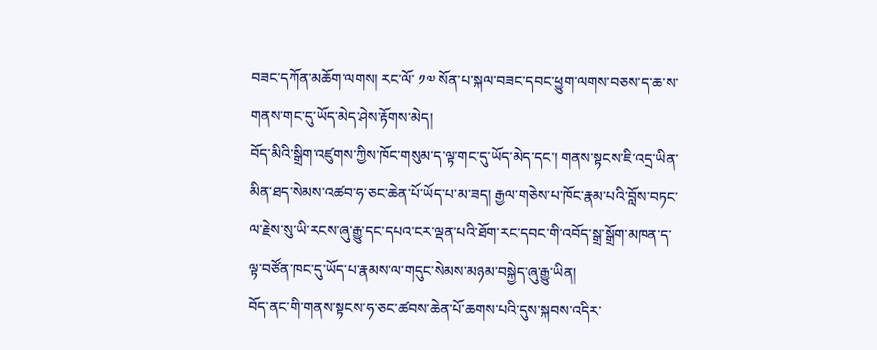བཟང་དཀོན་མཆོག་ལགས། རང་ལོ་ ༡༧ སོན་པ་སྐལ་བཟང་དབང་ཕྱུག་ལགས་བཅས་ད་ཆ་ས་གནས་གང་དུ་ཡོད་མེད་ཤེས་རྟོགས་མེད།
བོད་མིའི་སྒྲིག་འཛུགས་ཀྱིས་ཁོང་གསུམ་ད་ལྟ་གང་དུ་ཡོད་མེད་དང་། གནས་སྟངས་ཇི་འདྲ་ཡིན་མིན་ཐད་སེམས་འཚབ་ཧ་ཅང་ཆེན་པོ་ཡོད་པ་མ་ཟད། རྒྱལ་གཅེས་པ་ཁོང་རྣམ་པའི་བློས་བཏང་ལ་རྗེས་སུ་ཡི་རངས་ཞུ་རྒྱུ་དང་དཔའ་ངར་ལྡན་པའི་ཐོག་རང་དབང་གི་འབོད་སྒྲ་སྒྲོག་མཁན་ད་ལྟ་བཙོན་ཁང་དུ་ཡོད་པ་རྣམས་ལ་གདུང་སེམས་མཉམ་བསྐྱེད་ཞུ་རྒྱུ་ཡིན།
བོད་ནང་གི་གནས་སྟངས་ཧ་ཅང་ཚབས་ཆེན་པོ་ཆགས་པའི་དུས་སྐབས་འདིར་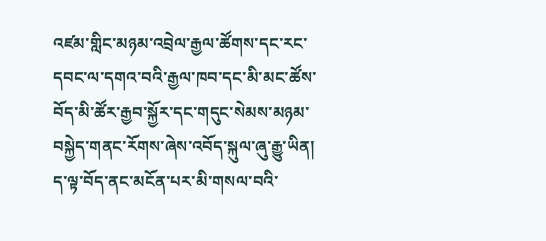འཛམ་གླིང་མཉམ་འབྲེལ་རྒྱལ་ཚོགས་དང་རང་དབང་ལ་དགའ་བའི་རྒྱལ་ཁབ་དང་མི་མང་ཚོས་བོད་མི་ཚོར་རྒྱབ་སྐྱོར་དང་གདུང་སེམས་མཉམ་བསྐྱེད་གནང་རོགས་ཞེས་འབོད་སྐུལ་ཞུ་རྒྱུ་ཡིན།
ད་ལྟ་བོད་ནང་མངོན་པར་མི་གསལ་བའི་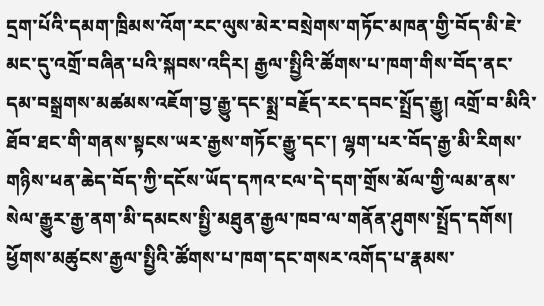དྲག་པོའི་དམག་ཁྲིམས་འོག་རང་ལུས་མེར་བསྲེགས་གཏོང་མཁན་གྱི་བོད་མི་ཇེ་མང་དུ་འགྲོ་བཞིན་པའི་སྐབས་འདིར། རྒྱལ་སྤྱིའི་ཚོགས་པ་ཁག་གིས་བོད་ནང་དམ་བསྒྲགས་མཚམས་འཇོག་བྱ་རྒྱུ་དང་སྨྲ་བརྗོད་རང་དབང་སྤྲོད་རྒྱུ། འགྲོ་བ་མིའི་ཐོབ་ཐང་གི་གནས་སྟངས་ཡར་རྒྱས་གཏོང་རྒྱུ་དང་། ལྷག་པར་བོད་རྒྱ་མི་རིགས་གཉིས་ཕན་ཆེད་བོད་ཀྱི་དངོས་ཡོད་དཀའ་ངལ་དེ་དག་གྲོས་མོལ་གྱི་ལམ་ནས་སེལ་རྒྱུར་རྒྱ་ནག་མི་དམངས་སྤྱི་མཐུན་རྒྱལ་ཁབ་ལ་གནོན་ཤུགས་སྤྲོད་དགོས། ཕྱོགས་མཚུངས་རྒྱལ་སྤྱིའི་ཚོགས་པ་ཁག་དང་གསར་འགོད་པ་རྣམས་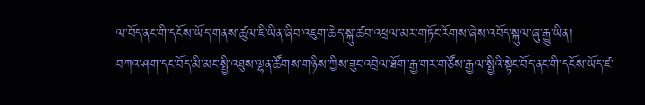ལ་བོད་ནང་གི་དངོས་ཡོད་གནས་ཚུལ་ཇི་ཡིན་ཞིབ་འཇུག་ཆེད་སྐུ་ཚབ་འཕྲལ་མར་གཏོང་རོགས་ཞེས་འབོད་སྐུལ་ཞུ་རྒྱུ་ཡིན།
བཀའ་ཤག་དང་བོད་མི་མང་སྤྱི་འཐུས་ལྷན་ཚོགས་གཉིས་ཀྱིས་ཟུང་འབྲེལ་ཐོག་རྒྱ་གར་གཙོས་རྒྱལ་སྤྱིའི་སྟེང་བོད་ནང་གི་དངོས་ཡོད་ཛ་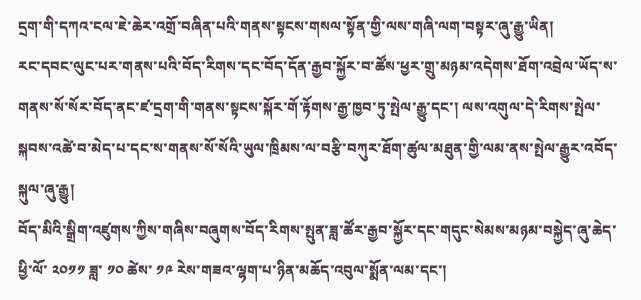དྲག་གི་དཀའ་ངལ་ཇེ་ཆེར་འགྲོ་བཞིན་པའི་གནས་སྟངས་གསལ་སྟོན་གྱི་ལས་གཞི་ལག་བསྟར་ཞུ་རྒྱུ་ཡིན།
རང་དབང་ལུང་པར་གནས་པའི་བོད་རིགས་དང་བོད་དོན་རྒྱབ་སྐྱོར་བ་ཚོས་ཕྱར་གྲུ་མཉམ་འདེགས་ཐོག་འབྲེལ་ཡོད་ས་གནས་སོ་སོར་བོད་ནང་ཛ་དྲག་གི་གནས་སྟངས་སྐོར་གོ་རྟོགས་རྒྱ་ཁྱབ་ཏུ་སྤེལ་རྒྱུ་དང་། ལས་འགུལ་དེ་རིགས་སྤེལ་སྐབས་འཚེ་བ་མེད་པ་དང་ས་གནས་སོ་སོའི་ཡུལ་ཁྲིམས་ལ་བརྩི་བཀུར་ཐོག་ཚུལ་མཐུན་གྱི་ལམ་ནས་སྤེལ་རྒྱུར་འབོད་སྐུལ་ཞུ་རྒྱུ།
བོད་མིའི་སྒྲིག་འཛུགས་ཀྱིས་གཞིས་བཞུགས་བོད་རིགས་སྤུན་ཟླ་ཚོར་རྒྱབ་སྐྱོར་དང་གདུང་སེམས་མཉམ་བསྐྱེད་ཞུ་ཆེད་ཕྱི་ལོ་ ༢༠༡༡ ཟླ་ ༡༠ ཚེས་ ༡༩ རེས་གཟའ་ལྷག་པ་ཉིན་མཆོད་འབུལ་སྨོན་ལམ་དང་།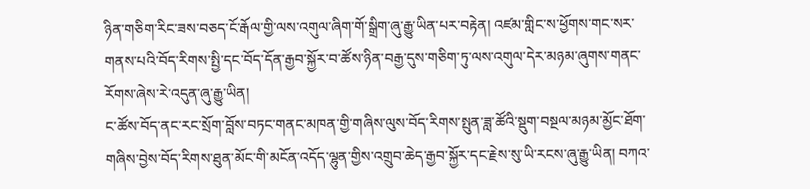ཉིན་གཅིག་རིང་ཟས་བཅད་ངོ་རྒོལ་གྱི་ལས་འགུལ་ཞིག་གོ་སྒྲིག་ཞུ་རྒྱུ་ཡིན་པར་བརྟེན། འཛམ་གླིང་ས་ཕྱོགས་གང་སར་གནས་པའི་བོད་རིགས་སྤྱི་དང་བོད་དོན་རྒྱབ་སྐྱོར་བ་ཚོས་ཉིན་བརྒྱ་དུས་གཅིག་ཏུ་ལས་འགུལ་དེར་མཉམ་ཞུགས་གནང་རོགས་ཞེས་རེ་འདུན་ཞུ་རྒྱུ་ཡིན།
ང་ཚོས་བོད་ནང་རང་སྲོག་བློས་བཏང་གནང་མཁན་གྱི་གཞིས་ལུས་བོད་རིགས་སྤུན་ཟླ་ཚོའི་སྡུག་བསྔལ་མཉམ་མྱོང་ཐོག་གཞིས་བྱེས་བོད་རིགས་ཐུན་མོང་གི་མངོན་འདོད་ལྷུན་གྱིས་འགྲུབ་ཆེད་རྒྱབ་སྐྱོར་དང་རྗེས་སུ་ཡི་རངས་ཞུ་རྒྱུ་ཡིན། བཀའ་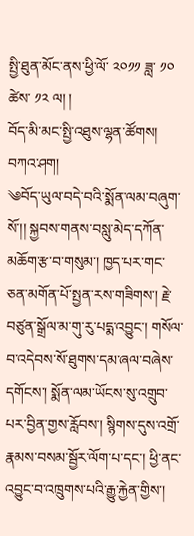སྤྱི་ཐུན་མོང་ནས་ཕྱི་ལོ་ ༢༠༡༡ ཟླ་ ༡༠ ཚེས་ ༡༢ ལ། །
བོད་མི་མང་སྤྱི་འཐུས་ལྷན་ཚོགས། བཀའ་ཤག།
༄བོད་ཡུལ་བདེ་བའི་སྨོན་ལམ་བཞུག་སོ་།། སྐྱབས་གནས་བསླུ་མེད་དཀོན་མཆོག་རྩ་བ་གསུམ་། ཁྱད་པར་གང་ཅན་མགོན་པོ་སྤྱན་རས་གཟིགས་། རྗེ་བཙུན་སྒྲོལ་མ་གུ་རུ་པདྨ་འབྱུང་། གསོལ་བ་འདེབས་སོ་ཐུགས་དམ་ཞལ་བཞེས་དགོངས་། སྨོན་ལམ་ཡོངས་སུ་འགྲུབ་པར་བྱིན་གྱས་རློབས་། སྙིགས་དུས་འགྲོ་རྣམས་བསམ་སྦྱོར་ལོག་པ་དང་། ཕྱི་ནང་འབྱུང་བ་འཁྲུགས་པའི་རྒྱུ་རྐྱེན་གྱིས་།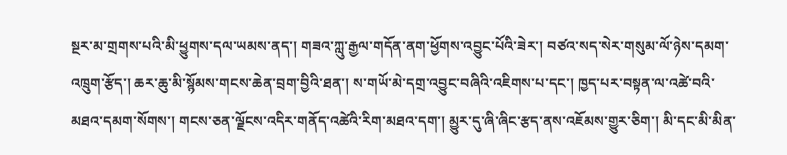སྔར་མ་གྲགས་པའི་མི་ཕྱུགས་དལ་ཡམས་ནད་། གཟའ་ཀླུ་རྒྱལ་གདོན་ནག་ཕྱོགས་འབྱུང་པོའི་ཟེར་། བཙའ་སད་སེར་གསུམ་ལོ་ཉེས་དམག་འཁྲུག་རྩོད་། ཆར་ཆུ་མི་སྙོམས་གངས་ཆེན་བྲག་བྱིའི་ཐན་། ས་གཡོ་མེ་དགྲ་འབྱུང་བཞིའི་འཇིགས་པ་དང་། ཁྱད་པར་བསྟན་ལ་འཚེ་བའི་མཐའ་དམག་སོགས་། གངས་ཅན་ལྗོངས་འདིར་གནོད་འཚེའི་རིག་མཐའ་དག་། མྱུར་དུ་ཞི་ཞིང་རྩད་ནས་འཇོམས་གྱུར་ཅིག་། མི་དང་མི་མིན་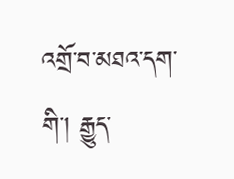འགྲོ་བ་མཐའ་དག་གི་། རྒྱུད་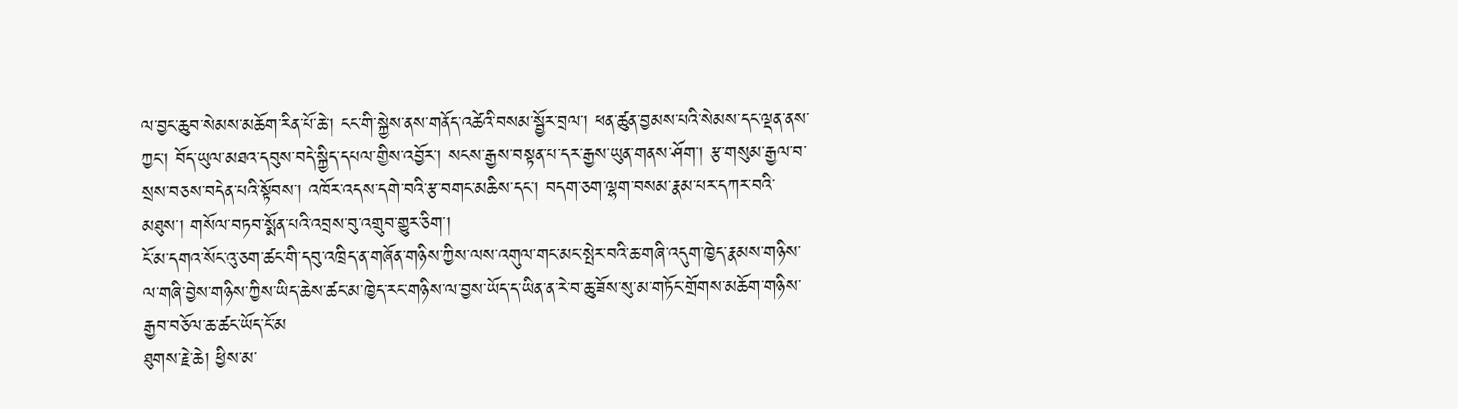ལ་བྱང་ཆུབ་སེམས་མཆོག་རིན་པོ་ཆེ་། ངང་གི་སྐྱེས་ནས་གནོད་འཚེའི་བསམ་སྦྱོར་བྲལ་། ཕན་ཚུན་བྱམས་པའི་སེམས་དང་ལྡན་ནས་ཀྱང་། བོད་ཡུལ་མཐའ་དབུས་བདེ་སྐྱིད་དཔལ་གྱིས་འབྱོར་། སངས་རྒྱས་བསྟན་པ་དར་རྒྱས་ཡུན་གནས་ཤོག་། རྩ་གསུམ་རྒྱལ་བ་སྲས་བཅས་བདེན་པའི་སྟོབས་། འཁོར་འདས་དགེ་བའི་རྩ་བགང་མཆིས་དང་། བདག་ཅག་ལྷག་བསམ་རྣམ་པར་དཀར་བའི་མཐུས་། གསོལ་བཏབ་སྨོན་པའི་འབྲས་བུ་འགྲུབ་གྱུར་ཅིག་།
ངོ་མ་དགའ་སོང་འུ་ཅག་ཚང་གི་དབུ་འཁྲིད་ན་གཞོན་གཉིས་ཀྱིས་ལས་འགུལ་གང་མང་སྤེར་བའི་ཆ་གཞི་འདུག་ཁྱེད་རྣམས་གཉིས་ལ་གཞི་བྱེས་གཉིས་ཀྱིས་ཡིད་ཆེས་ཚང་མ་ཁྱེད་རང་གཉིས་ལ་བྱས་ཡོད་ད་ཡིན་ན་རེ་བ་ཆུ་ཟོས་སུ་མ་གཏོང་གྲོགས་མཆོག་གཉིས་རྒྱབ་བཅོལ་ཆ་ཚང་ཡོད་ངོ་མ
ཐུགས་རྗེ་ཆེ། ཕྱིས་མ་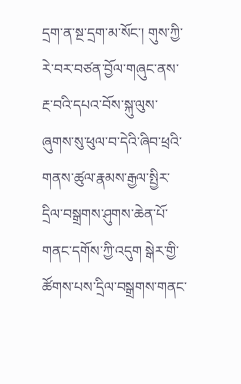དྲག་ན་སྔ་དྲག་མ་སོང་། གུས་ཀྱི་རེ་བར་བཙན་བྱོལ་གཞུང་ནས་རྔ་བའི་དཔའ་བོས་སྐུ་ལུས་ཞུགས་སུ་ཕུལ་བ་དེའི་ཞིབ་ཕྲའི་གནས་ཚུལ་རྣམས་རྒྱལ་སྤྱིར་དྲིལ་བསྒྲགས་ཤུགས་ཆེན་པོ་གནང་དགོས་ཀྱི་འདུག སྒེར་གྱི་ཚོགས་པས་དྲིལ་བསྒྲགས་གནང་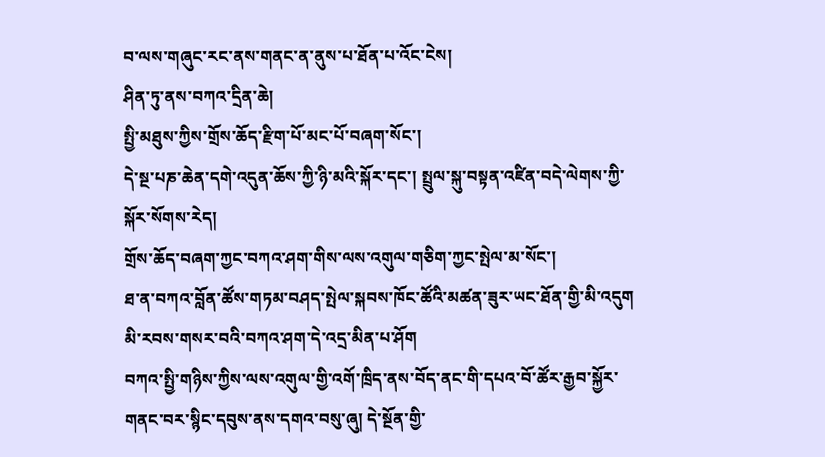བ་ལས་གཞུང་རང་ནས་གནང་ན་ནུས་པ་ཐོན་པ་འོང་ངེས།
ཤིན་ཏུ་ནས་བཀའ་དྲིན་ཆེ།
སྤྱི་མཐུས་ཀྱིས་གྲོས་ཆོད་རྫིག་པོ་མང་པོ་བཞག་སོང་།
དེ་སྔ་པཎ་ཆེན་དགེ་འདུན་ཆོས་ཀྱི་ཉི་མའི་སྐོར་དང་། སྤྲུལ་སྐུ་བསྟན་འཛིན་བདེ་ལེགས་ཀྱི་སྐོར་སོགས་རེད།
གྲོས་ཆོད་བཞག་ཀྱང་བཀའ་ཤག་གིས་ལས་འགུལ་གཅིག་ཀྱང་སྤེལ་མ་སོང་།
ཐ་ན་བཀའ་བློན་ཚོས་གཏམ་བཤད་སྤེལ་སྐབས་ཁོང་ཚོའི་མཚན་ཟུར་ཡང་ཐོན་གྱི་མི་འདུག
མི་རབས་གསར་བའི་བཀའ་ཤག་དེ་འདྲ་མིན་པ་ཤོག
བཀའ་སྤྱི་གཉིས་ཀྱིས་ལས་འགུལ་གྱི་འགོ་ཁྲིད་ནས་བོད་ནང་གི་དཔའ་བོ་ཚོར་རྒྱབ་སྐྱོར་གནང་བར་སྙིང་དབུས་ནས་དགའ་བསུ་ཞུ། དེ་སྔོན་གྱི་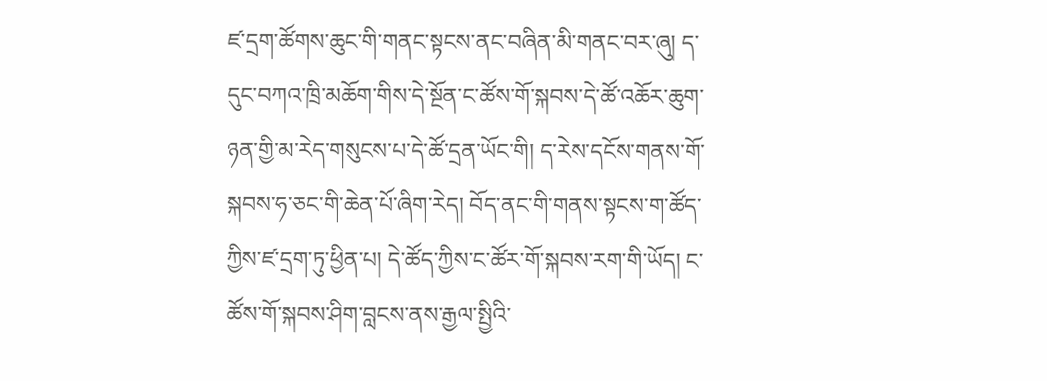ཛ་དྲག་ཚོགས་ཆུང་གི་གནང་སྟངས་ནང་བཞིན་མི་གནང་བར་ཞུ། ད་དུང་བཀའ་ཁྲི་མཆོག་གིས་དེ་སྔོན་ང་ཚོས་གོ་སྐབས་དེ་ཚོ་འཆོར་ཆུག་ཉན་གྱི་མ་རེད་གསུངས་པ་དེ་ཚོ་དྲན་ཡོང་གི། ད་རེས་དངོས་གནས་གོ་སྐབས་ཧ་ཅང་གི་ཆེན་པོ་ཞིག་རེད། བོད་ནང་གི་གནས་སྟངས་ག་ཚོད་ཀྱིས་ཛ་དྲག་ཏུ་ཕྱིན་པ། དེ་ཚོད་ཀྱིས་ང་ཚོར་གོ་སྐབས་རག་གི་ཡོད། ང་ཚོས་གོ་སྐབས་ཤིག་བླངས་ནས་རྒྱལ་སྤྱིའི་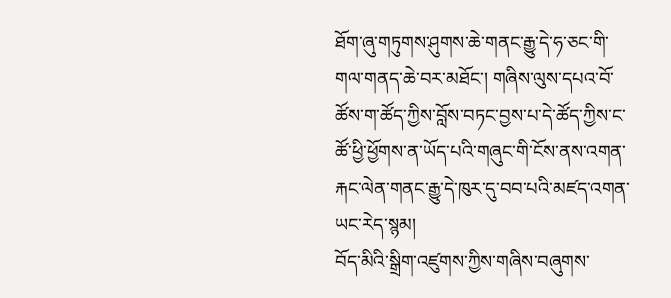ཐོག་ཞུ་གཏུགས་ཤུགས་ཆེ་གནང་རྒྱུ་དེ་ཧ་ཅང་གི་གལ་གནད་ཆེ་བར་མཐོང་། གཞིས་ལུས་དཔའ་བོ་ཚོས་ག་ཚོད་ཀྱིས་བློས་བཏང་བྱས་པ་དེ་ཚོད་ཀྱིས་ང་ཚོ་ཕྱི་ཕྱོགས་ན་ཡོད་པའི་གཞུང་གི་ངོས་ནས་འགན་རྐང་ལེན་གནང་རྒྱུ་དེ་ཁུར་དུ་བབ་པའི་མཛད་འགན་ཡང་རེད་སྙམ།
བོད་མིའི་སྒྲིག་འཛུགས་ཀྱིས་གཞིས་བཞུགས་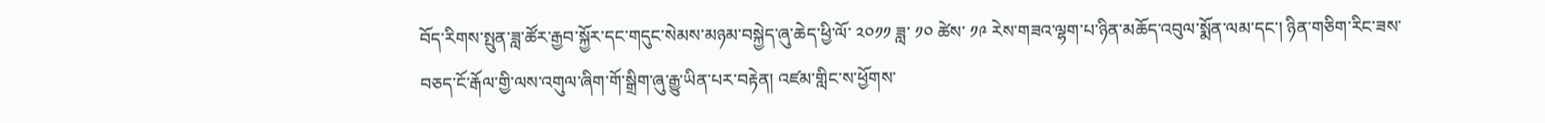བོད་རིགས་སྤུན་ཟླ་ཚོར་རྒྱབ་སྐྱོར་དང་གདུང་སེམས་མཉམ་བསྐྱེད་ཞུ་ཆེད་ཕྱི་ལོ་ ༢༠༡༡ ཟླ་ ༡༠ ཚེས་ ༡༩ རེས་གཟའ་ལྷག་པ་ཉིན་མཆོད་འབུལ་སྨོན་ལམ་དང་། ཉིན་གཅིག་རིང་ཟས་བཅད་ངོ་རྒོལ་གྱི་ལས་འགུལ་ཞིག་གོ་སྒྲིག་ཞུ་རྒྱུ་ཡིན་པར་བརྟེན། འཛམ་གླིང་ས་ཕྱོགས་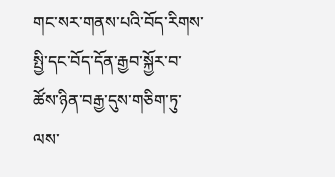གང་སར་གནས་པའི་བོད་རིགས་སྤྱི་དང་བོད་དོན་རྒྱབ་སྐྱོར་བ་ཚོས་ཉིན་བརྒྱ་དུས་གཅིག་ཏུ་ལས་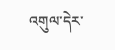འགུལ་དེར་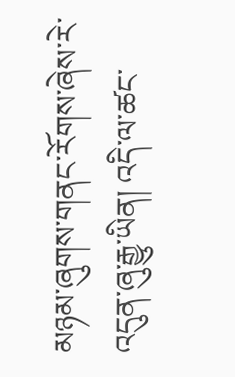མཉམ་ཞུགས་གནང་རོགས་ཞེས་རེ་འདུན་ཞུ་རྒྱུ་ཡིན། འདི་ལ་ཚང་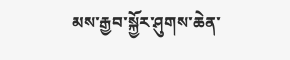མས་རྒྱབ་སྐྱོར་ཤུགས་ཆེན་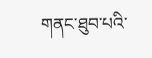གནང་ཐུབ་པའི་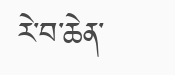རེ་བ་ཆེན་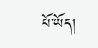པོ་ཡོད།